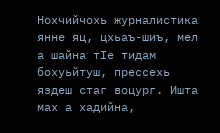Нохчийчохь журналистика янне яц, цхьаъ-шиъ, мел а шайна тIе тидам бохуьйтуш, прессехь яздеш стаг воцург. Ишта мах а хадийна,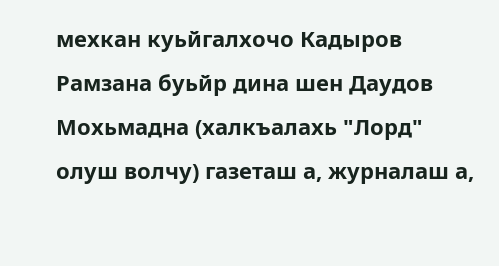мехкан куьйгалхочо Кадыров Рамзана буьйр дина шен Даудов Мохьмадна (халкъалахь "Лорд" олуш волчу) газеташ а, журналаш а,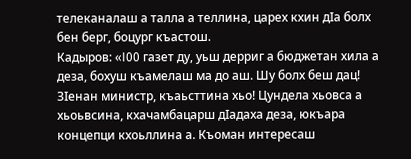телеканалаш а талла а теллина, царех кхин дIа болх бен берг, боцург къастош.
Кадыров: «I00 газет ду, уьш дерриг а бюджетан хила а деза, бохуш къамелаш ма до аш. Шу болх беш дац! ЗIенан министр, къаьсттина хьо! Цундела хьовса а хьоьвсина, кхачамбацарш дIадаха деза, юкъара концепци кхоьллина а. Къоман интересаш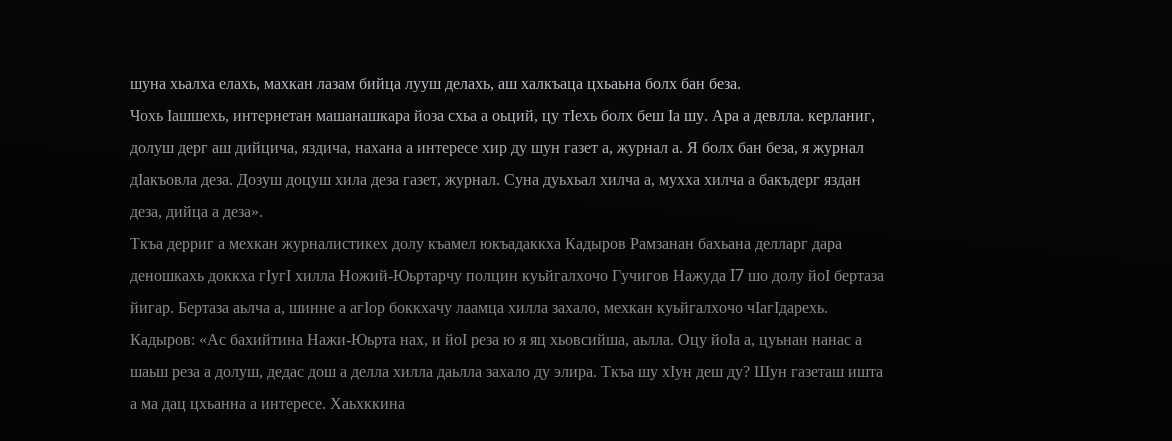шуна хьалха елахь, махкан лазам бийца лууш делахь, аш халкъаца цхьаьна болх бан беза.
Чохь Iашшехь, интернетан машанашкара йоза схьа а оьций, цу тIехь болх беш Iа шу. Ара а девлла. керланиг, долуш дерг аш дийцича, яздича, нахана а интересе хир ду шун газет а, журнал а. Я болх бан беза, я журнал дIакъовла деза. Дозуш доцуш хила деза газет, журнал. Суна дуьхьал хилча а, мухха хилча а бакъдерг яздан деза, дийца а деза».
Ткъа дерриг а мехкан журналистикех долу къамел юкъадаккха Кадыров Рамзанан бахьана делларг дара деношкахь доккха гIугI хилла Ножий-Юьртарчу полцин куьйгалхочо Гучигов Нажуда I7 шо долу йоI бертаза йигар. Бертаза аьлча а, шинне а агIор боккхачу лаамца хилла захало, мехкан куьйгалхочо чIагIдарехь.
Кадыров: «Ас бахийтина Нажи-Юьрта нах, и йоI реза ю я яц хьовсийша, аьлла. Оцу йоIа а, цуьнан нанас а шаьш реза а долуш, дедас дош а делла хилла даьлла захало ду элира. Ткъа шу хIун деш ду? Шун газеташ ишта а ма дац цхьанна а интересе. Хаьхккина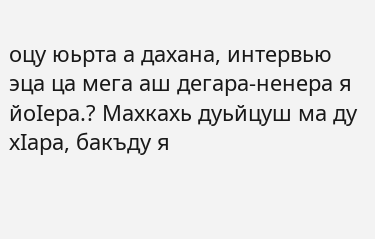оцу юьрта а дахана, интервью эца ца мега аш дегара-ненера я йоIера.? Махкахь дуьйцуш ма ду хIара, бакъду я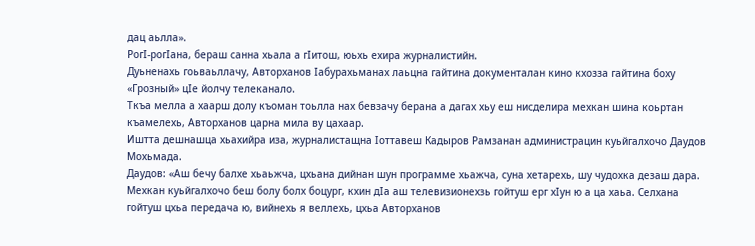дац аьлла».
РогI-рогIана, бераш санна хьала а гIитош, юьхь ехира журналистийн.
Дуьненахь гоьваьллачу, Авторханов Iабурахьманах лаьцна гайтина документалан кино кхозза гайтина боху «Грозный» цIе йолчу телеканало.
Ткъа мелла а хаарш долу къоман тоьлла нах бевзачу берана а дагах хьу еш нисделира мехкан шина коьртан къамелехь, Авторханов царна мила ву цахаар.
Иштта дешнашца хьахийра иза, журналистащна Iоттавеш Кадыров Рамзанан администрацин куьйгалхочо Даудов Мохьмада.
Даудов: «Аш бечу балхе хьаьжча, цхьана дийнан шун программе хьажча, суна хетарехь, шу чудохка дезаш дара. Мехкан куьйгалхочо беш болу болх боцург, кхин дIа аш телевизионехзь гойтуш ерг хIун ю а ца хаьа. Селхана гойтуш цхьа передача ю, вийнехь я веллехь, цхьа Авторханов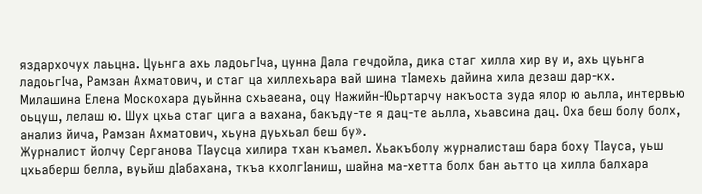яздархочух лаьцна. Цуьнга ахь ладоьгIча, цунна Дала гечдойла, дика стаг хилла хир ву и, ахь цуьнга ладоьгIча, Рамзан Ахматович, и стаг ца хиллехьара вай шина тIамехь дайина хила дезаш дар-кх.
Милашина Елена Москохара дуьйнна схьаеана, оцу Нажийн-Юьртарчу накъоста зуда ялор ю аьлла, интервью оьцуш, лелаш ю. Шух цхьа стаг цига а вахана, бакъду-те я дац-те аьлла, хьавсина дац. Оха беш болу болх, анализ йича, Рамзан Ахматович, хьуна дуьхьал беш бу».
Журналист йолчу Серганова ТIаусца хилира тхан къамел. Хьакъболу журналисташ бара боху ТIауса, уьш цхьаберш белла, вуьйш дIабахана, ткъа кхолгIаниш, шайна ма-хетта болх бан аьтто ца хилла балхара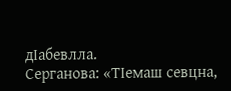дIабевлла.
Серганова: «ТIемаш севцна,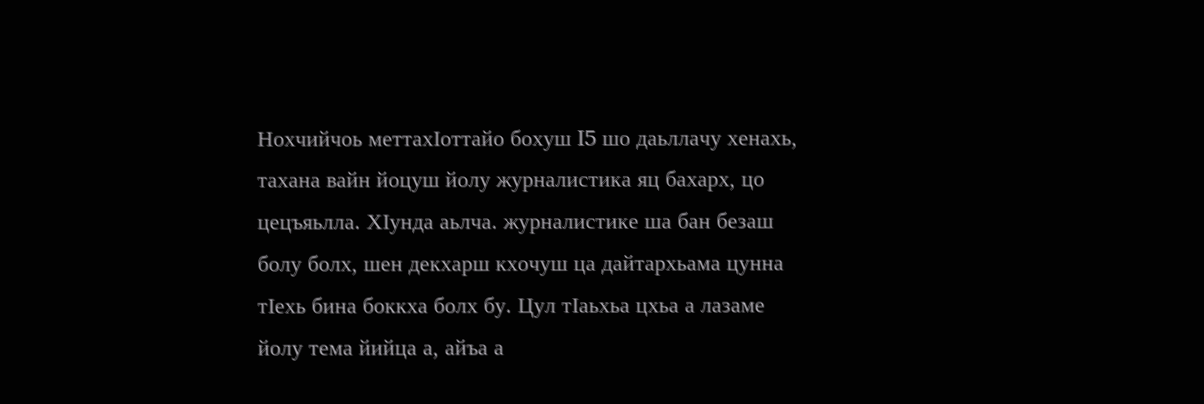Нохчийчоь меттахIоттайо бохуш I5 шо даьллачу хенахь, тахана вайн йоцуш йолу журналистика яц бахарх, цо цецъяьлла. ХIунда аьлча. журналистике ша бан безаш болу болх, шен декхарш кхочуш ца дайтархьама цунна тIехь бина боккха болх бу. Цул тIаьхьа цхьа а лазаме йолу тема йийца а, айъа а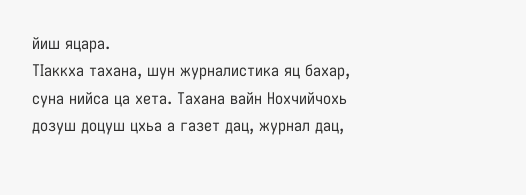йиш яцара.
ТIаккха тахана, шун журналистика яц бахар, суна нийса ца хета. Тахана вайн Нохчийчохь дозуш доцуш цхьа а газет дац, журнал дац,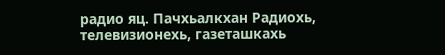радио яц. Пачхьалкхан Радиохь, телевизионехь, газеташкахь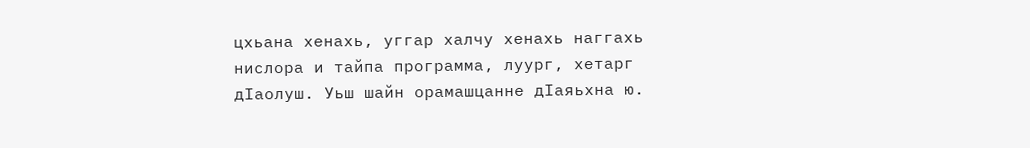цхьана хенахь, уггар халчу хенахь наггахь нислора и тайпа программа, луург, хетарг дIаолуш. Уьш шайн орамашцанне дIаяьхна ю.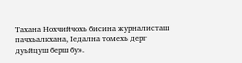Тахана Нохчийчохь бисина журналисташ пачхьалкхана, Iедална томехь дерг дуьйцуш берш бу».